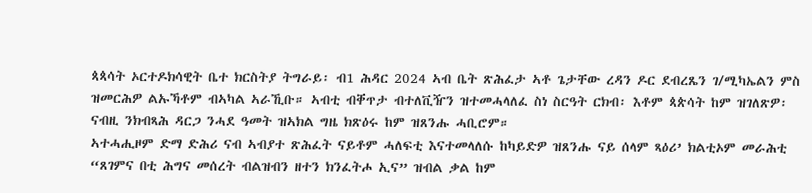ጳጳሳት ኦርተዶክሳዊት ቤተ ክርስትያ ትግራይ፡ ብ1 ሕዳር 2024 ኣብ ቤት ጽሕፈታ ኣቶ ጌታቸው ረዳን ዶር ደብረጼን ገ/ሚካኤልን ምስ ዝመርሕዎ ልኡኻቶም ብኣካል ኣራኺቡ። ኣብቲ ብቐጥታ ብተለቪዥን ዝተመሓላለፈ ስነ ስርዓት ርክብ፡ እቶም ጳጵሳት ከም ዝገለጽዎ፡ ናብዚ ንክብጻሕ ዳርጋ ንሓደ ዓመት ዝኣክል ግዜ ክጽዕሩ ከም ዝጸንሑ ሓቢሮም።
ኣተሓሒዞም ድማ ድሕሪ ናብ ኣብያተ ጽሕፈት ናይቶም ሓለፍቲ እናተመላለሱ ከካይድዎ ዝጸንሑ ናይ ሰላም ጻዕሪ’ ክልቲኦም መራሕቲ “ጸገምና በቲ ሕግና መሰረት ብልዝብን ዘተን ክንፈትሖ ኢና” ዝብል ቃል ከም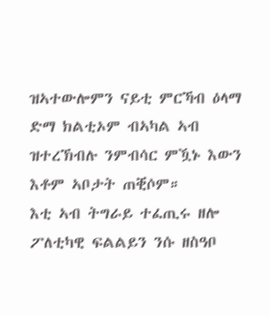ዝኣተውሎምን ናይቲ ምርኻብ ዕላማ ድማ ክልቲኦም ብኣካል ኣብ ዝተረኽብሉ ንምብሳር ምዃኑ እውን እቶም ኣቦታት ጠቒሶም።
እቲ ኣብ ትግራይ ተፈጢሩ ዘሎ ፖለቲካዊ ፍልልይን ንሱ ዘስዓቦ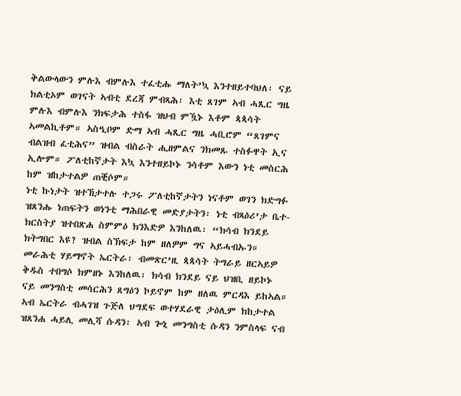ቅልውላውን ምሉእ ብምሉእ ተፈቲሑ ማለት’ኳ እንተዘይተባህለ፡ ናይ ክልቲኦም ወገናት ኣብቲ ደረጃ ምብጻሕ፡ እቲ ጸገም ኣብ ሓጺር ግዜ ምሉእ ብምሉእ ንክፍታሕ ተስፋ ዝህብ ምዃኑ እቶም ጳጳሳት ኣመልኪቶም። ኣስዒቦም ድማ ኣብ ሓጺር ግዜ ሓቢሮም “ጸገምና ብልዝብ ፈቲሕና” ዝብል ብስራት ሒዘምልና ንክመጹ ተስፉዋት ኢና ኢሎም። ፖለቲከኛታት እኳ እንተዘይኮኑ ንሳቶም እውን ነቲ መስርሕ ከም ዝከታተልዎ ጠቒሶም።
ነቲ ኩነታት ዝተኸታተሉ ተጋሩ ፖለቲከኛታትን ነናቶም ወገን ክድግፉ ዝጸንሑ ነጠፍትን ወነንቲ ማሕበራዊ መድያታትን፡ ነቲ ብጻዕሪ’ታ ቤተ-ክርስትያ ዝተበጽሐ ስምምዕ ክንእድዎ እንከለዉ፡ “ክሳብ ክንደይ ክትግበር እዩ? ዝብል ስኽፍታ ከም ዘለዎም ግና ኣይሓብኡን።
መራሕቲ ሃይማኖት ኤርትራ፡ ብመጽር’ዚ ጳጳሳት ትግራይ ዘርኣይዎ ቅዱስ ተበግሶ ክምዘኑ እንከለዉ፡ ክሳብ ክንደይ ናይ ህዝቢ ዘይኮኑ ናይ መንግስቲ መሳርሕን ጸግዕን ኮይኖም ከም ዘለዉ ምርዳእ ይከኣል።
ኣብ ኤርትራ ብሓገዝ ጉጅለ ህግደፍ ወተሃደራዊ ታዕሊም ክከታተል ዝጸንሐ ሓይሊ መሊሻ ሱዳን፡ ኣብ ጐኒ መንግስቲ ሱዳን ንምስላፍ ናብ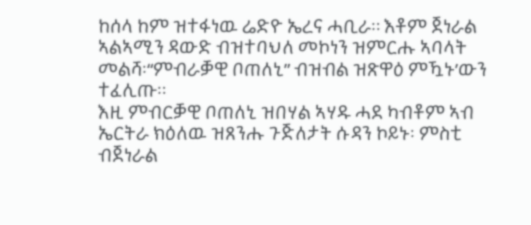ከሰላ ከም ዝተፋነዉ ሬድዮ ኤረና ሓቢራ። እቶም ጀነራል ኣልኣሚን ዳውድ ብዝተባህለ መኮነን ዝምርሑ ኣባላት መልሻ፡“ምብራቓዊ ቦጠለኒ” ብዝብል ዝጽዋዕ ምዃኑ’ውን ተፈሊጡ።
እዚ ምብርቓዊ ቦጠለኒ ዝበሃል ኣሃዱ ሓደ ካብቶም ኣብ ኤርትራ ክዕለዉ ዝጸንሑ ጉጅለታት ሱዳን ኮይኑ፡ ምስቲ ብጀነራል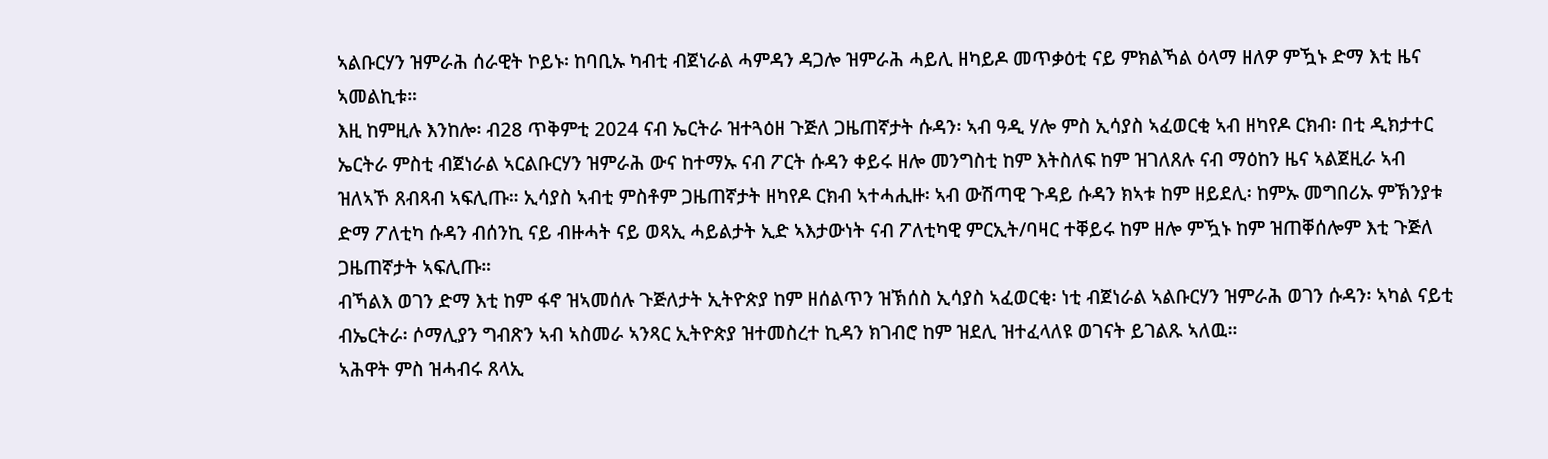ኣልቡርሃን ዝምራሕ ሰራዊት ኮይኑ፡ ከባቢኡ ካብቲ ብጀነራል ሓምዳን ዳጋሎ ዝምራሕ ሓይሊ ዘካይዶ መጥቃዕቲ ናይ ምክልኻል ዕላማ ዘለዎ ምዃኑ ድማ እቲ ዜና ኣመልኪቱ።
እዚ ከምዚሉ እንከሎ፡ ብ28 ጥቅምቲ 2024 ናብ ኤርትራ ዝተጓዕዘ ጉጅለ ጋዜጠኛታት ሱዳን፡ ኣብ ዓዲ ሃሎ ምስ ኢሳያስ ኣፈወርቂ ኣብ ዘካየዶ ርክብ፡ በቲ ዲክታተር ኤርትራ ምስቲ ብጀነራል ኣርልቡርሃን ዝምራሕ ውና ከተማኡ ናብ ፖርት ሱዳን ቀይሩ ዘሎ መንግስቲ ከም እትስለፍ ከም ዝገለጸሉ ናብ ማዕከን ዜና ኣልጀዚራ ኣብ ዝለኣኾ ጸብጻብ ኣፍሊጡ። ኢሳያስ ኣብቲ ምስቶም ጋዜጠኛታት ዘካየዶ ርክብ ኣተሓሒዙ፡ ኣብ ውሽጣዊ ጉዳይ ሱዳን ክኣቱ ከም ዘይደሊ፡ ከምኡ መግበሪኡ ምኽንያቱ ድማ ፖለቲካ ሱዳን ብሰንኪ ናይ ብዙሓት ናይ ወጻኢ ሓይልታት ኢድ ኣእታውነት ናብ ፖለቲካዊ ምርኢት/ባዛር ተቐይሩ ከም ዘሎ ምዃኑ ከም ዝጠቐሰሎም እቲ ጉጅለ ጋዜጠኛታት ኣፍሊጡ።
ብኻልእ ወገን ድማ እቲ ከም ፋኖ ዝኣመሰሉ ጉጅለታት ኢትዮጵያ ከም ዘሰልጥን ዝኽሰስ ኢሳያስ ኣፈወርቂ፡ ነቲ ብጀነራል ኣልቡርሃን ዝምራሕ ወገን ሱዳን፡ ኣካል ናይቲ ብኤርትራ፡ ሶማሊያን ግብጽን ኣብ ኣስመራ ኣንጻር ኢትዮጵያ ዝተመስረተ ኪዳን ክገብሮ ከም ዝደሊ ዝተፈላለዩ ወገናት ይገልጹ ኣለዉ።
ኣሕዋት ምስ ዝሓብሩ ጸላኢ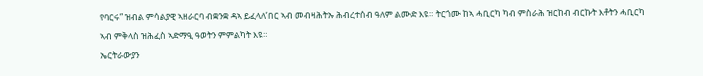የባርሩ” ዝብል ምሳልያዊ ኣዘራርባ ብቋንቋ ዳኣ ይፈላለ’በር ኣብ መብዛሕትኡ ሕብረተሰብ ዓለም ልሙድ እዩ። ትርጎሙ ከኣ ሓቢርካ ካብ ምስራሕ ዝርከብ ብርኩት እቶትን ሓቢርካ ኣብ ምቅላስ ዝሕፈስ ኣድማዒ ዓወትን ምምልካት እዩ።
ኤርትራውያን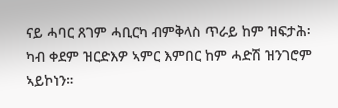ናይ ሓባር ጸገም ሓቢርካ ብምቅላስ ጥራይ ከም ዝፍታሕ፡ ካብ ቀደም ዝርድእዎ ኣምር እምበር ከም ሓድሽ ዝንገሮም ኣይኮነን።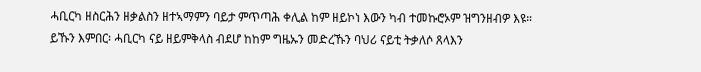ሓቢርካ ዘስርሕን ዘቃልስን ዘተኣማምን ባይታ ምጥጣሕ ቀሊል ከም ዘይኮነ እውን ካብ ተመኩሮኦም ዝግንዘብዎ እዩ። ይኹን እምበር፡ ሓቢርካ ናይ ዘይምቅላስ ብደሆ ከከም ግዜኡን መድረኹን ባህሪ ናይቲ ትቃለሶ ጸላእን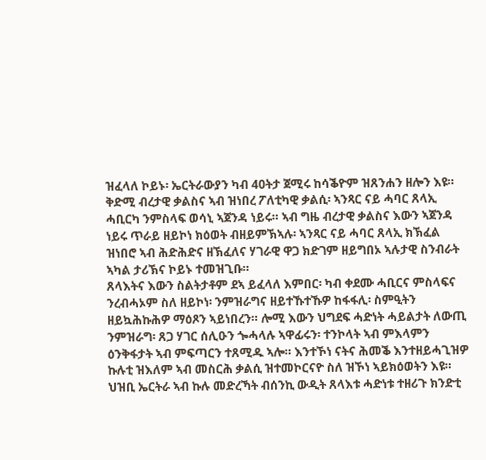ዝፈላለ ኮይኑ፡ ኤርትራውያን ካብ 40ትታ ጀሚሩ ከሳቕዮም ዝጸንሐን ዘሎን እዩ። ቅድሚ ብረታዊ ቃልስና ኣብ ዝነበረ ፖለቲካዊ ቃልሲ፡ ኣንጻር ናይ ሓባር ጸላኢ ሓቢርካ ንምስላፍ ወሳኒ ኣጀንዳ ነይሩ። ኣብ ግዜ ብረታዊ ቃልስና እውን ኣጀንዳ ነይሩ ጥራይ ዘይኮነ ክዕወት ብዘይምኽኣሉ፡ ኣንጻር ናይ ሓባር ጸላኢ ክኽፈል ዝነበሮ ኣብ ሕድሕድና ዘኽፈለና ሃገራዊ ዋጋ ክድገም ዘይግበኦ ኣሉታዊ ስንብራት ኣካል ታሪኽና ኮይኑ ተመዝጊቡ።
ጸላእትና እውን ስልትታቶም ደኣ ይፈላለ እምበር፡ ካብ ቀደሙ ሓቢርና ምስላፍና ንረብሓኦም ስለ ዘይኮነ፡ ንምዝራግና ዘይተኹተኹዎ ከፋፋሊ፡ ስምዒትን ዘይኳሕኩሕዎ ማዕጾን ኣይነበረን። ሎሚ እውን ህግደፍ ሓድነት ሓይልታት ለውጢ ንምዝራግ፡ ጸጋ ሃገር ሰሊዑን ጐሓላሉ ኣዋፊሩን፡ ተንኮላት ኣብ ምእላምን ዕንቅፋታት ኣብ ምፍጣርን ተጸሚዱ ኣሎ። እንተኾነ ናትና ሕመቕ እንተዘይሓጊዝዎ ኩሉቲ ዝእለም ኣብ መስርሕ ቃልሲ ዝተመኮርናዮ ስለ ዝኾነ ኣይክዕወትን እዩ።
ህዝቢ ኤርትራ ኣብ ኩሉ መድረኻት ብሰንኪ ውዲት ጸላእቱ ሓድነቱ ተዘሪጉ ክንድቲ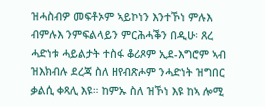ዝሓስብዎ መፍቶኦም ኣይኮነን እንተኾነ ምሉእ ብምሉእ ንምፍልላይን ምርሕሓቕን በዲሁ፡ ጸረ ሓድነቱ ሓይልታት ተስፋ ቆሪጾም ኢደ-እግሮም ኣብ ዝእክብሉ ደረጃ ስለ ዘየብጽሖም ንሓድነት ዝግበር ቃልሲ ቀጻሊ እዩ። ከምኡ ስለ ዝኾነ እዩ ከኣ ሎሚ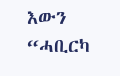እውን “ሓቢርካ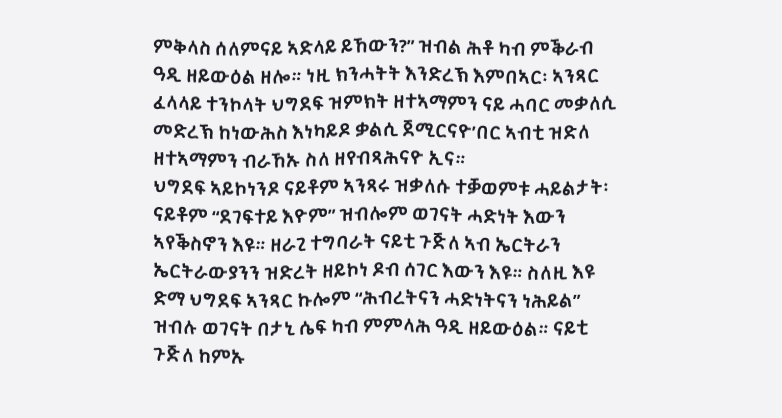ምቅላስ ሰለምናይ ኣድላይ ይኸውን?” ዝብል ሕቶ ካብ ምቕራብ ዓዲ ዘይውዕል ዘሎ። ነዚ ክንሓትት እንድረኽ እምበኣር፡ ኣንጻር ፈላላይ ተንኮላት ህግደፍ ዝምክት ዘተኣማምን ናይ ሓባር መቃለሲ መድረኽ ከነውሕስ እነካይዶ ቃልሲ ጀሚርናዮ’በር ኣብቲ ዝድለ ዘተኣማምን ብራኸኡ ስለ ዘየብጻሕናዮ ኢና።
ህግደፍ ኣይኮነንዶ ናይቶም ኣንጻሩ ዝቃለሱ ተቓወምቱ ሓይልታት፡ ናይቶም “ደገፍተይ እዮም” ዝብሎም ወገናት ሓድነት እውን ኣየቕስኖን እዩ። ዘራጊ ተግባራት ናይቲ ጉጅለ ኣብ ኤርትራን ኤርትራውያንን ዝድረት ዘይኮነ ዶብ ሰገር እውን እዩ። ስለዚ እዩ ድማ ህግደፍ ኣንጻር ኩሎም “ሕብረትናን ሓድነትናን ነሕይል” ዝብሉ ወገናት በታኒ ሴፍ ካብ ምምላሕ ዓዲ ዘይውዕል። ናይቲ ጉጅለ ከምኡ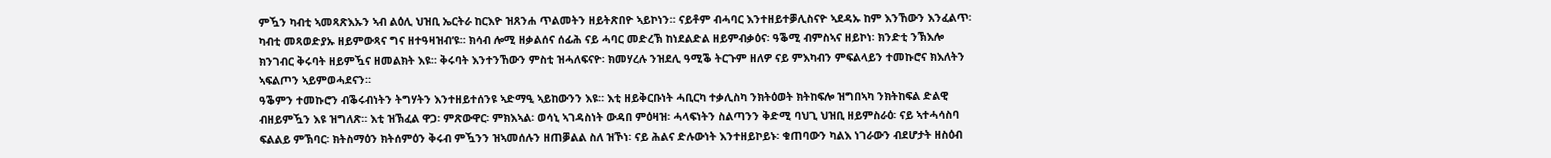ምዃን ካብቲ ኣመጻጽእኡን ኣብ ልዕሊ ህዝቢ ኤርትራ ከርእዮ ዝጸንሐ ጥልመትን ዘይትጽበዮ ኣይኮነን። ናይቶም ብሓባር እንተዘይተቓሊስናዮ ኣደዳኡ ከም እንኸውን እንፈልጥ፡ ካብቲ መጻወድያኡ ዘይምውጻና ግና ዘተዓዛዝብ’ዩ። ክሳብ ሎሚ ዘቃልሰና ሰፊሕ ናይ ሓባር መድረኽ ከነደልድል ዘይምብቃዕና፡ ዓቕሚ ብምስኣና ዘይኮነ፡ ክንድቲ ንኽእሎ ክንገብር ቅሩባት ዘይምዃና ዘመልክት እዩ። ቅሩባት እንተንኸውን ምስቲ ዝሓለፍናዮ፡ ክመሃረሉ ንዝደሊ ዓሚቕ ትርጉም ዘለዎ ናይ ምእካብን ምፍልላይን ተመኩሮና ክእለትን ኣፍልጦን ኣይምወሓደናን።
ዓቕምን ተመኩሮን ብቕሩብነትን ትግሃትን እንተዘይተሰንዩ ኣድማዒ ኣይከውንን እዩ። እቲ ዘይቅርቡነት ሓቢርካ ተቃሊስካ ንክትዕወት ክትከፍሎ ዝግበኣካ ንክትከፍል ድልዊ ብዘይምዃን እዩ ዝግለጽ። እቲ ዝኽፈል ዋጋ፡ ምጽውዋር፡ ምክእኣል፡ ወሳኒ ኣገዳስነት ውዳበ ምዕዛዝ፡ ሓላፍነትን ስልጣንን ቅድሚ ባህጊ ህዝቢ ዘይምስራዕ፡ ናይ ኣተሓሳስባ ፍልልይ ምኽባር፡ ክትስማዕን ክትሰምዕን ቅሩብ ምዃንን ዝኣመሰሉን ዘጠቓልል ስለ ዝኾነ፡ ናይ ሕልና ድሉውነት እንተዘይኮይኑ፡ ቁጠባውን ካልእ ነገራውን ብደሆታት ዘስዕብ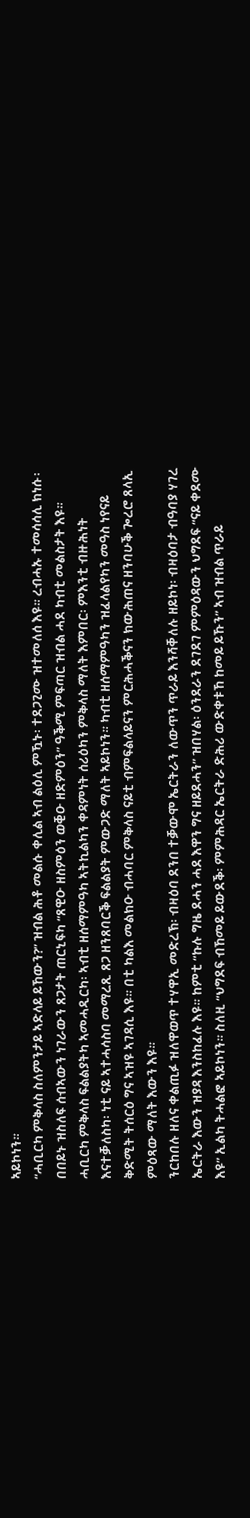ኣይኮነን።
“ሓቢርካ ምቅላስ ስለምንታይ ኣድላይ ይኸውን?” ዝብል ሕቶ መልሱ ቀሊል ኣብ ልዕሊ ምዃኑ፡ ተደጋጊሙ ዝተመለሰ እዩ። ረብሓኡ ተመሳሳሊ ክነሱ፡ በበይኑ ዝስለፍ ሰብኣውን ነገራውን ጸጋታት ጠርኒፍካ “ጸዊዑ ዘስምዕን ወቒዑ ዘድምዕን” ዓቕሚ ምፍጣር ዝብል ሓደ ካብቲ መልስታት እዩ። ሓቢርካ ምቅላስ ፍልልያትካ ኣመሓዲርካ፡ ኣብቲ ዘሰማምዓካ ኣትኪልካን ቀዳምነት ሰሪዕካን ምቅላስ ማለት እምበር፡ ምእንቲ ብዙሕነት እናተቓለስካ፡ ነቲ ናይ ኣተሓሳስባ መማረጺ ጸጋ ዘንጸባርቕ ፍልልያት ምውጋድ ማለት ኣይኮነን። ካብቲ ዘሰማምዓካን ዝፈላልየካን መዓስ ነየናይ ቅድሚት ትሰርዕ ግና ኣዝዩ ኣገዳሲ እዩ። በቲ ካልእ መልክዑ ብሓባር ምቅላስ ናይቲ ብምፍልላይናን ምርሕሓቕናን ክውሕጠና ዘንባሁቕ ጐረሮ ጸላኢ ምዕጻው ማለት እውን እዩ።
ንርከበሉ ዘለና ቀልጢፉ ዝለዋወጥ ተሃዋኢ መድረኽ፡ ብዛዕባ ደንበ ተቓውሞ ኤርትራን ለውጥን ጥራይ እንሻቐለሉ ዘይኮነ፡ ብዛዕባታ ብዓባያ ሃገረ ኤርትራ እውን ዝያዳ እንስከፈሉ እዩ። ከምቲ “ኩሉ ግዜ ደሓን ሓደ እዋን ግና ዘይደሓን” ዝበሃል፡ ዕንደራን ደገደገ ምምዕዳውን ህግደፍ “ናይ ቀደሙ እዩ” ኢልካ ትሓልፎ ኣይኮነን። ስለዚ “ህግደፍ ብኸመይ ይውደቕ፡ ምምሕዳር ኤርትራ ድሕሪ ውድቀቱኸ ከመይ ይኹን” ኣብ ዝብል ጥራይ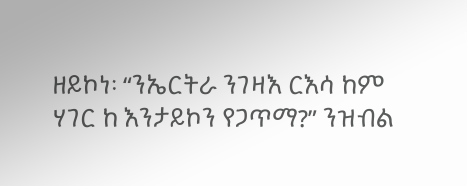ዘይኮነ፡ “ንኤርትራ ንገዛእ ርእሳ ከም ሃገር ከ እንታይኮን የጋጥማ?” ንዝብል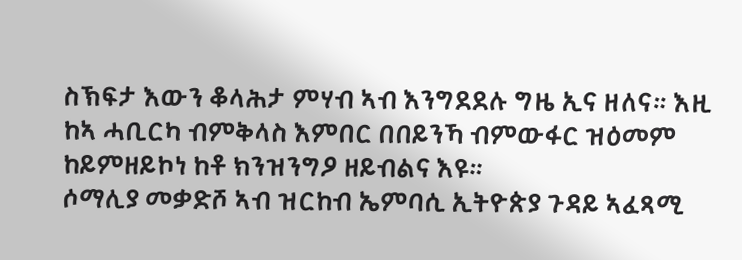ስኽፍታ እውን ቆላሕታ ምሃብ ኣብ እንግደደሉ ግዜ ኢና ዘለና። እዚ ከኣ ሓቢርካ ብምቅላስ እምበር በበይንኻ ብምውፋር ዝዕመም ከይምዘይኮነ ከቶ ክንዝንግዖ ዘይብልና እዩ።
ሶማሊያ መቃድሾ ኣብ ዝርከብ ኤምባሲ ኢትዮጵያ ጉዳይ ኣፈጻሚ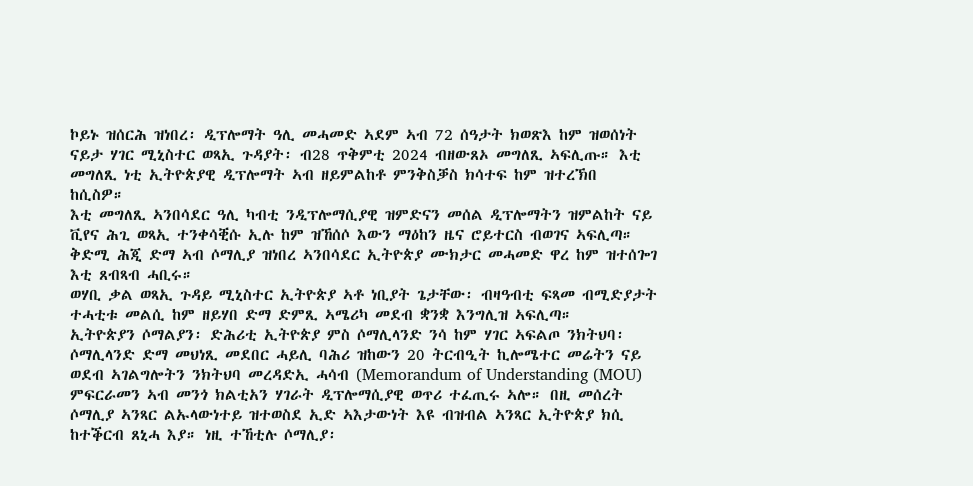ኮይኑ ዝሰርሕ ዝነበረ፡ ዲፕሎማት ዓሊ መሓመድ ኣደም ኣብ 72 ሰዓታት ክወጽእ ከም ዝወሰነት ናይታ ሃገር ሚኒስተር ወጻኢ ጉዳያት፡ ብ28 ጥቅምቲ 2024 ብዘውጸኦ መግለጺ ኣፍሊጡ። እቲ መግለጺ ነቲ ኢትዮጵያዊ ዲፕሎማት ኣብ ዘይምልከቶ ምንቅስቓስ ክሳተፍ ከም ዝተረኽበ ከሲስዎ።
እቲ መግለጺ ኣንበሳደር ዓሊ ካብቲ ንዲፕሎማሲያዊ ዝምድናን መሰል ዲፕሎማትን ዝምልከት ናይ ቪየና ሕጊ ወጻኢ ተንቀሳቒሱ ኢሉ ከም ዝኸሰሶ እውን ማዕከን ዜና ሮይተርስ ብወገና ኣፍሊጣ። ቅድሚ ሕጂ ድማ ኣብ ሶማሊያ ዝነበረ ኣንበሳደር ኢትዮጵያ ሙክታር መሓመድ ዋረ ከም ዝተሰጐገ እቲ ጸብጻብ ሓቢሩ።
ወሃቢ ቃል ወጻኢ ጉዳይ ሚኒስተር ኢትዮጵያ ኣቶ ነቢያት ጌታቸው፡ ብዛዓብቲ ፍጻመ ብሚድያታት ተሓቲቱ መልሲ ከም ዘይሃበ ድማ ድምጺ ኣሜሪካ መደብ ቋንቋ እንግሊዝ ኣፍሊጣ።
ኢትዮጵያን ሶማልያን፡ ድሕሪቲ ኢትዮጵያ ምስ ሶማሊላንድ ንሳ ከም ሃገር ኣፍልጦ ንክትህባ፡ ሶማሊላንድ ድማ መህነጺ መደበር ሓይሊ ባሕሪ ዝከውን 20 ትርብዒት ኪሎሜተር መሬትን ናይ ወደብ ኣገልግሎትን ንክትህባ መረዳድኢ ሓሳብ (Memorandum of Understanding (MOU) ምፍርራመን ኣብ መንጎ ክልቲአን ሃገራት ዲፕሎማሲያዊ ወጥሪ ተፈጢሩ ኣሎ። በዚ መሰረት ሶማሊያ ኣንጻር ልኡላውነተይ ዝተወስደ ኢድ ኣእታውነት እዩ ብዝብል ኣንጻር ኢትዮጵያ ክሲ ከተቕርብ ጸኒሓ እያ። ነዚ ተኸቲሉ ሶማሊያ፡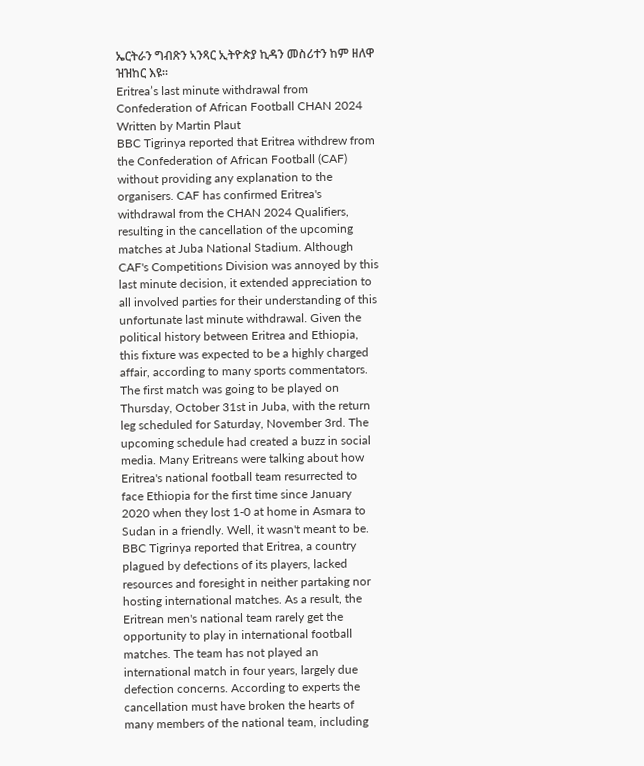ኤርትራን ግብጽን ኣንጻር ኢትዮጵያ ኪዳን መስሪተን ከም ዘለዋ ዝዝከር እዩ።
Eritrea’s last minute withdrawal from Confederation of African Football CHAN 2024
Written by Martin Plaut
BBC Tigrinya reported that Eritrea withdrew from the Confederation of African Football (CAF) without providing any explanation to the organisers. CAF has confirmed Eritrea's withdrawal from the CHAN 2024 Qualifiers, resulting in the cancellation of the upcoming matches at Juba National Stadium. Although CAF's Competitions Division was annoyed by this last minute decision, it extended appreciation to all involved parties for their understanding of this unfortunate last minute withdrawal. Given the political history between Eritrea and Ethiopia, this fixture was expected to be a highly charged affair, according to many sports commentators. The first match was going to be played on Thursday, October 31st in Juba, with the return leg scheduled for Saturday, November 3rd. The upcoming schedule had created a buzz in social media. Many Eritreans were talking about how Eritrea's national football team resurrected to face Ethiopia for the first time since January 2020 when they lost 1-0 at home in Asmara to Sudan in a friendly. Well, it wasn't meant to be. BBC Tigrinya reported that Eritrea, a country plagued by defections of its players, lacked resources and foresight in neither partaking nor hosting international matches. As a result, the Eritrean men's national team rarely get the opportunity to play in international football matches. The team has not played an international match in four years, largely due defection concerns. According to experts the cancellation must have broken the hearts of many members of the national team, including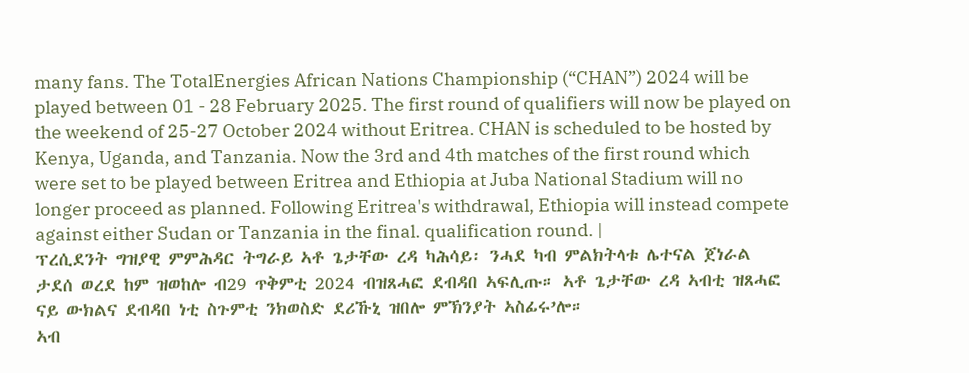many fans. The TotalEnergies African Nations Championship (“CHAN”) 2024 will be played between 01 - 28 February 2025. The first round of qualifiers will now be played on the weekend of 25-27 October 2024 without Eritrea. CHAN is scheduled to be hosted by Kenya, Uganda, and Tanzania. Now the 3rd and 4th matches of the first round which were set to be played between Eritrea and Ethiopia at Juba National Stadium will no longer proceed as planned. Following Eritrea's withdrawal, Ethiopia will instead compete against either Sudan or Tanzania in the final. qualification round. |
ፕረሲደንት ግዝያዊ ምምሕዳር ትግራይ ኣቶ ጌታቸው ረዳ ካሕሳይ፡ ንሓደ ካብ ምልክትላቱ ሌተናል ጀነራል ታደሰ ወረደ ከም ዝወከሎ ብ29 ጥቅምቲ 2024 ብዝጸሓፎ ደብዳበ ኣፍሊጡ። ኣቶ ጌታቸው ረዳ ኣብቲ ዝጸሓፎ ናይ ውክልና ደብዳበ ነቲ ስጉምቲ ንክወስድ ደሪኹኒ ዝበሎ ምኽንያት ኣስፊሩ’ሎ።
ኣብ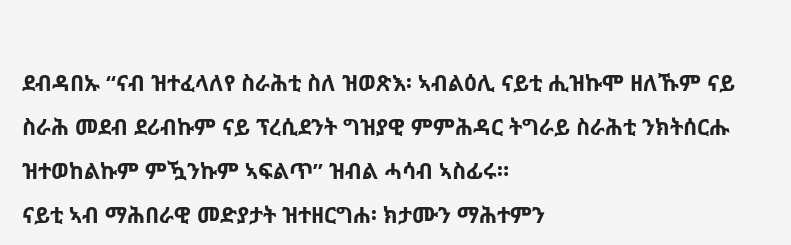ደብዳበኡ “ናብ ዝተፈላለየ ስራሕቲ ስለ ዝወጽእ፡ ኣብልዕሊ ናይቲ ሒዝኩሞ ዘለኹም ናይ ስራሕ መደብ ደሪብኩም ናይ ፕረሲደንት ግዝያዊ ምምሕዳር ትግራይ ስራሕቲ ንክትሰርሑ ዝተወከልኩም ምዃንኩም ኣፍልጥ” ዝብል ሓሳብ ኣስፊሩ።
ናይቲ ኣብ ማሕበራዊ መድያታት ዝተዘርግሐ፡ ክታሙን ማሕተምን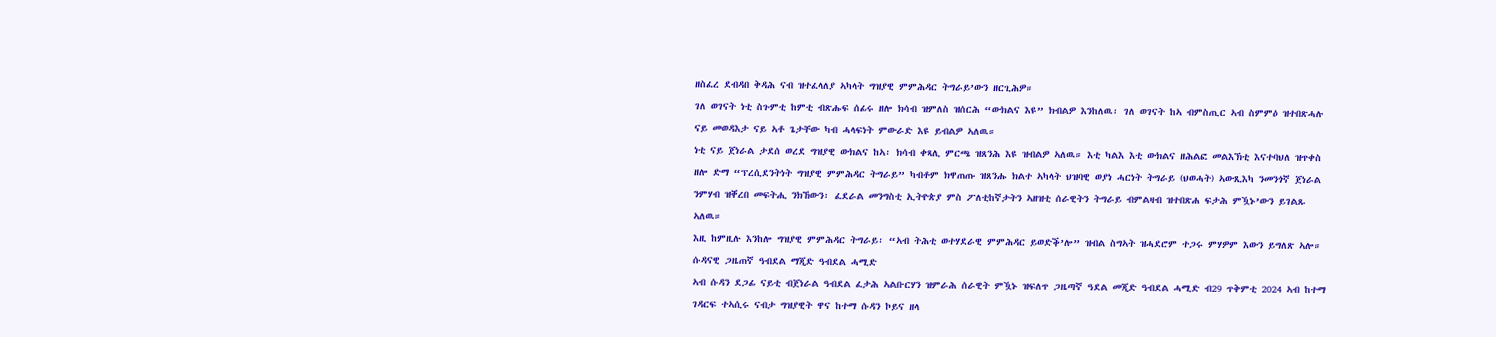ዘስፈረ ደብዳበ ቅዳሕ ናብ ዝተፈላለያ ኣካላት ግዝያዊ ምምሕዳር ትግራይ’ውን ዘርጊሕዎ።
ገለ ወገናት ነቲ ስጉምቲ ከምቲ ብጽሑፍ ሰፊሩ ዘሎ ክሳብ ዝምለስ ዝሰርሕ “ውክልና እዩ” ክብልዎ እንከለዉ፡ ገለ ወገናት ከኣ ብምስጢር ኣብ ስምምዕ ዝተበጽሓሉ ናይ መወዳእታ ናይ ኣቶ ጌታቸው ካብ ሓላፍነት ምውራድ እዩ ይብልዎ ኣለዉ።
ነቲ ናይ ጀነራል ታደሰ ወረደ ግዝያዊ ውክልና ከኣ፡ ክሳብ ቀጻሊ ምርጫ ዝጸንሕ እዩ ዝብልዎ ኣለዉ። እቲ ካልእ እቲ ውክልና ዘሕልፎ መልእኽቲ እናተባህለ ዝጥቀስ ዘሎ ድማ “ፕረሲደንትነት ግዝያዊ ምምሕዳር ትግራይ” ካብቶም ክዋጠጡ ዝጸንሑ ክልተ ኣካላት ህዝባዊ ወያነ ሓርነት ትግራይ (ህወሓት) ኣውጺእካ ንመንጎኛ ጀነራል ንምሃብ ዝቐረበ መፍትሒ ንክኸውን፡ ፈደራል መንግስቲ ኢትዮጵያ ምስ ፖለቲከኛታትን ኣዘዝቲ ሰራዊትን ትግራይ ብምልዛብ ዝተበጽሐ ፍታሕ ምዃኑ’ውን ይገልጹ ኣለዉ።
እዚ ከምዚሉ እንከሎ ግዝያዊ ምምሕዳር ትግራይ፡ “ኣብ ትሕቲ ወተሃደራዊ ምምሕዳር ይወድቕ’ሎ” ዝብል ስግኣት ዝሓደሮም ተጋሩ ምሃዎም እውን ይግለጽ ኣሎ።
ሱዳናዊ ጋዜጠኛ ዓብደል ማጂድ ዓብደል ሓሚድ
ኣብ ሱዳን ደጋፊ ናይቲ ብጀነራል ዓብደል ፈታሕ ኣልቡርሃን ዝምራሕ ሰራዊት ምዃኑ ዝፍለጥ ጋዜጣኛ ዓደል መጂድ ዓብደል ሓሚድ ብ29 ጥቅምቲ 2024 ኣብ ከተማ ገዳርፍ ተኣሲሩ ናብታ ግዝያዊት ዋና ከተማ ሱዳን ኮይና ዘላ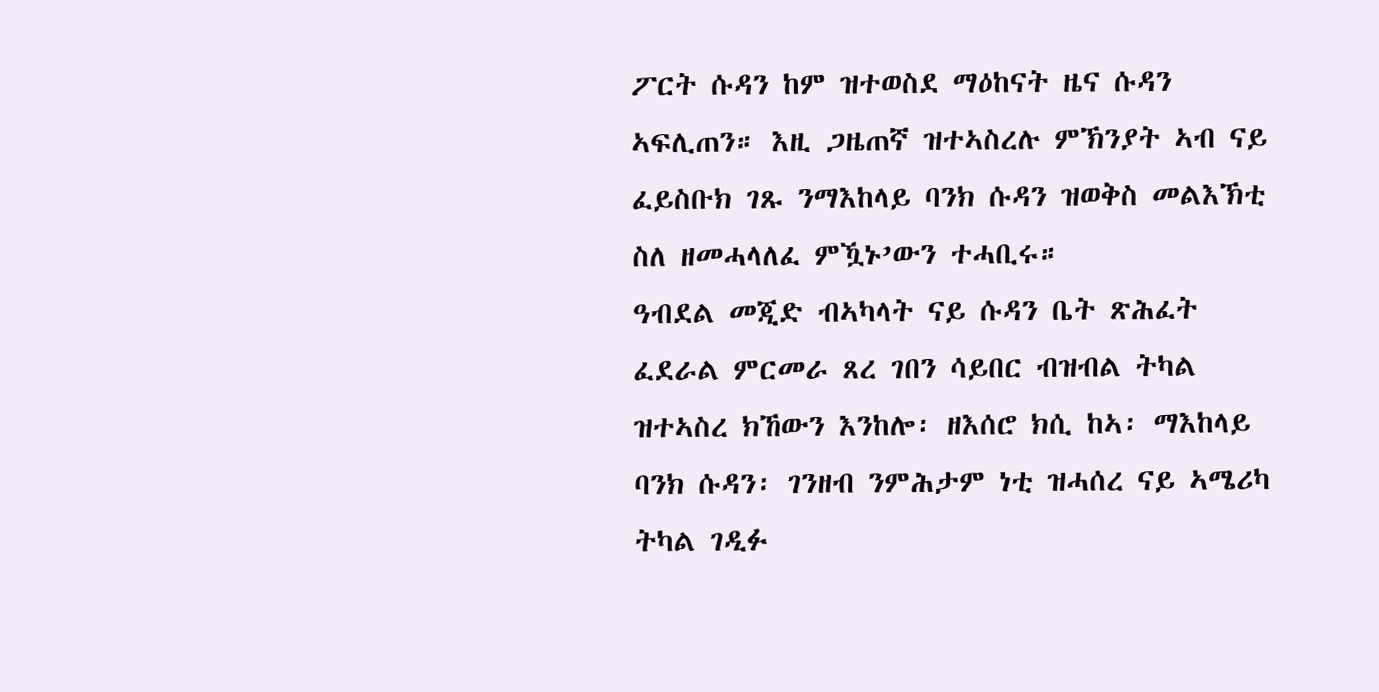ፖርት ሱዳን ከም ዝተወስደ ማዕከናት ዜና ሱዳን ኣፍሊጠን። እዚ ጋዜጠኛ ዝተኣስረሉ ምኽንያት ኣብ ናይ ፈይስቡክ ገጹ ንማእከላይ ባንክ ሱዳን ዝወቅስ መልእኽቲ ስለ ዘመሓላለፈ ምዃኑ’ውን ተሓቢሩ።
ዓብደል መጂድ ብኣካላት ናይ ሱዳን ቤት ጽሕፈት ፈደራል ምርመራ ጸረ ገበን ሳይበር ብዝብል ትካል ዝተኣስረ ክኸውን እንከሎ፡ ዘእሰሮ ክሲ ከኣ፡ ማእከላይ ባንክ ሱዳን፡ ገንዘብ ንምሕታም ነቲ ዝሓሰረ ናይ ኣሜሪካ ትካል ገዲፉ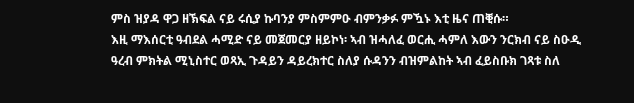ምስ ዝያዳ ዋጋ ዘኽፍል ናይ ሩሲያ ኩባንያ ምስምምዑ ብምንቃፉ ምዃኑ እቲ ዜና ጠቒሱ።
እዚ ማእሰርቲ ዓብደል ሓሚድ ናይ መጀመርያ ዘይኮነ፡ ኣብ ዝሓለፈ ወርሒ ሓምለ እውን ንርክብ ናይ ስዑዲ ዓረብ ምክትል ሚኒስተር ወጻኢ ጉዳይን ዳይረክተር ስለያ ሱዳንን ብዝምልከት ኣብ ፈይስቡክ ገጻቱ ስለ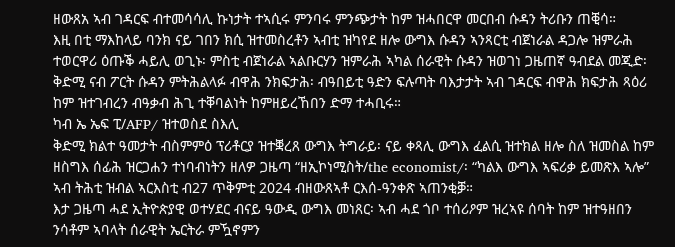ዘውጸአ ኣብ ገዳርፍ ብተመሳሳሊ ኩነታት ተኣሲሩ ምንባሩ ምንጭታት ከም ዝሓበርዋ መርበብ ሱዳን ትሪቡን ጠቒሳ።
እዚ በቲ ማእከላይ ባንክ ናይ ገበን ክሲ ዝተመስረቶን ኣብቲ ዝካየደ ዘሎ ውግእ ሱዳን ኣንጻርቲ ብጀነራል ዳጋሎ ዝምራሕ ተወርዋሪ ዕጡቕ ሓይሊ ወጊኑ፡ ምስቲ ብጀነራል ኣልቡርሃን ዝምራሕ ኣካል ሰራዊት ሱዳን ዝወገነ ጋዜጠኛ ዓብደል መጂድ፡ ቅድሚ ናብ ፖርት ሱዳን ምትሕልላፉ ብዋሕ ንክፍታሕ፡ ብዓበይቲ ዓድን ፍሉጣት ባእታታት ኣብ ገዳርፍ ብዋሕ ክፍታሕ ጻዕሪ ከም ዝተገብረን ብዓቃብ ሕጊ ተቐባልነት ከምዘይረኸበን ድማ ተሓቢሩ።
ካብ ኤ ኤፍ ፒ/AFP/ ዝተወስደ ስእሊ
ቅድሚ ክልተ ዓመታት ብስምምዕ ፕሪቶርያ ዝተቛረጸ ውግእ ትግራይ፡ ናይ ቀጻሊ ውግእ ፈልሲ ዝተክል ዘሎ ስለ ዝመስል ከም ዘስግእ ሰፊሕ ዝርጋሐን ተነባብነትን ዘለዎ ጋዜጣ “ዘኢኮነሚስት/the economist/፡ “ካልእ ውግእ ኣፍሪቃ ይመጽእ ኣሎ” ኣብ ትሕቲ ዝብል ኣርእስቲ ብ27 ጥቅምቲ 2024 ብዘውጸኣቶ ርእሰ-ዓንቀጽ ኣጠንቂቓ።
እታ ጋዜጣ ሓደ ኢትዮጵያዊ ወተሃደር ብናይ ዓውዲ ውግእ መነጸር፡ ኣብ ሓደ ጎቦ ተሰሪዖም ዝረኣዩ ሰባት ከም ዝተዓዘበን ንሳቶም ኣባላት ሰራዊት ኤርትራ ምዃኖምን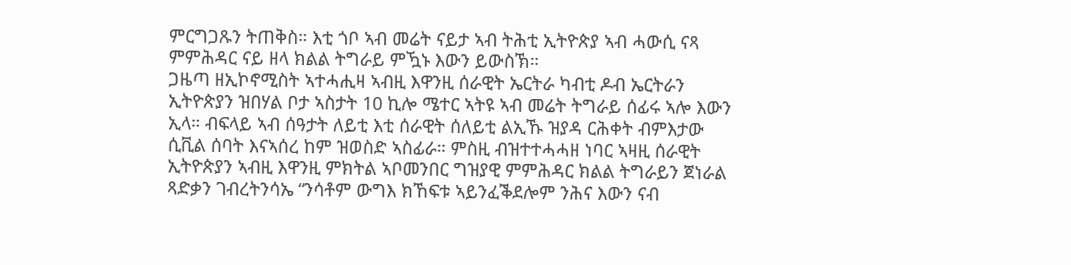ምርግጋጹን ትጠቅስ። እቲ ጎቦ ኣብ መሬት ናይታ ኣብ ትሕቲ ኢትዮጵያ ኣብ ሓውሲ ናጻ ምምሕዳር ናይ ዘላ ክልል ትግራይ ምዃኑ እውን ይውስኽ።
ጋዜጣ ዘኢኮኖሚስት ኣተሓሒዛ ኣብዚ እዋንዚ ሰራዊት ኤርትራ ካብቲ ዶብ ኤርትራን ኢትዮጵያን ዝበሃል ቦታ ኣስታት 10 ኪሎ ሜተር ኣትዩ ኣብ መሬት ትግራይ ሰፊሩ ኣሎ እውን ኢላ። ብፍላይ ኣብ ሰዓታት ለይቲ እቲ ሰራዊት ሰለይቲ ልኢኹ ዝያዳ ርሕቀት ብምእታው ሲቪል ሰባት እናኣሰረ ከም ዝወስድ ኣስፊራ። ምስዚ ብዝተተሓሓዘ ነባር ኣዛዚ ሰራዊት ኢትዮጵያን ኣብዚ እዋንዚ ምክትል ኣቦመንበር ግዝያዊ ምምሕዳር ክልል ትግራይን ጀነራል ጻድቃን ገብረትንሳኤ “ንሳቶም ውግእ ክኸፍቱ ኣይንፈቕደሎም ንሕና እውን ናብ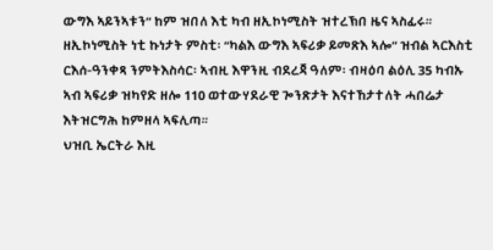ውግእ ኣይንኣቱን” ከም ዝበለ እቲ ካብ ዘኢኮነሚስት ዝተረኽበ ዜና ኣስፊሩ።
ዘኢኮነሚስት ነቲ ኩነታት ምስቲ፡ “ካልእ ውግእ ኣፍሪቃ ይመጽእ ኣሎ” ዝብል ኣርእስቲ ርእሰ-ዓንቀጻ ንምትእስሳር፡ ኣብዚ እዋንዚ ብደረጃ ዓለም፡ ብዛዕባ ልዕሊ 35 ካብኡ ኣብ ኣፍሪቃ ዝካየድ ዘሎ 110 ወተውሃደራዊ ጐንጽታት እናተኸታተለት ሓበሬታ እትዝርግሕ ከምዘላ ኣፍሊጣ።
ህዝቢ ኤርትራ እዚ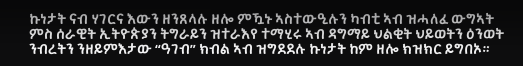ኩነታት ናብ ሃገርና እውን ዘንጸላሉ ዘሎ ምዃኑ ኣስተውዒሉን ካብቲ ኣብ ዝሓለፈ ውግኣት ምስ ሰራዊት ኢትዮጵያን ትግራይን ዝተራእየ ተማሂሩ ኣብ ዳግማይ ህልቂት ህይወትን ዕንወት ንብረትን ንዘይምእታው “ዓገብ” ክብል ኣብ ዝግደደሉ ኩነታት ከም ዘሎ ክዝክር ይግበኦ።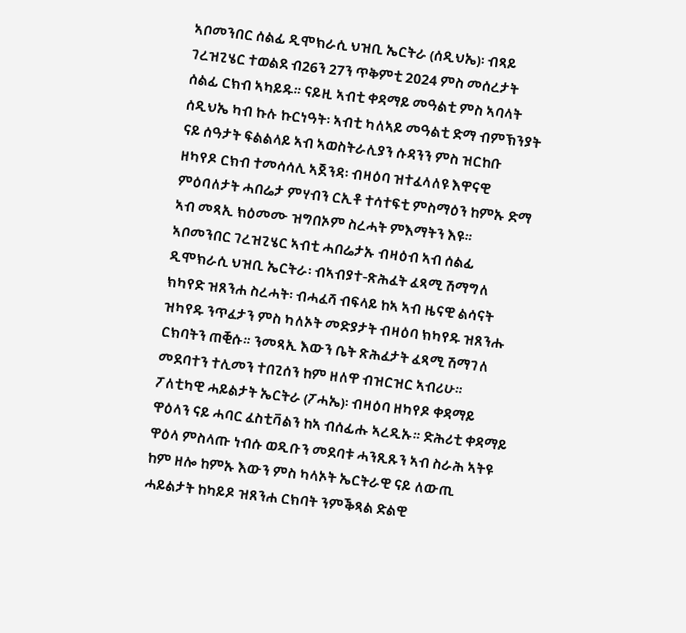ኣቦመንበር ሰልፊ ዲሞክራሲ ህዝቢ ኤርትራ (ሰዲህኤ)፡ ብጻይ ገረዝጊሄር ተወልደ ብ26ን 27ን ጥቅምቲ 2024 ምስ መሰረታት ሰልፊ ርክብ ኣካይዱ። ናይዚ ኣብቲ ቀዳማይ መዓልቲ ምስ ኣባላት ሰዲህኤ ካብ ኩሉ ኩርነዓት፡ ኣብቲ ካለኣይ መዓልቲ ድማ ብምኽንያት ናይ ሰዓታት ፍልልላይ ኣብ ኣወስትራሊያን ሱዳንን ምስ ዝርከቡ ዘካየዶ ርክብ ተመሳሳሊ ኣጀንዳ፡ ብዛዕባ ዝተፈላለዩ እዋናዊ ምዕባለታት ሓበሬታ ምሃብን ርኢቶ ተሳተፍቲ ምስማዕን ከምኡ ድማ ኣብ መጻኢ ክዕመሙ ዝግበኦም ስረሓት ምእማትን እዩ።
ኣቦመንበር ገረዝጊሄር ኣብቲ ሓበሬታኡ ብዛዕብ ኣብ ሰልፊ ዲሞክራሲ ህዝቢ ኤርትራ፡ ብኣብያተ-ጽሕፈት ፈጻሚ ሽማግለ ክካየድ ዝጸንሐ ስረሓት፡ ብሓፈሻ ብፍላይ ከኣ ኣብ ዜናዊ ልሳናት ዝካየዱ ንጥፈታን ምስ ካለኦት መድያታት ብዛዕባ ክካየዱ ዝጸንሑ ርክባትን ጠቒሱ። ንመጻኢ እውን ቤት ጽሕፈታት ፈጻሚ ሽማገለ መደባተን ተሊመን ተበጊሰን ከም ዘለዋ ብዝርዝር ኣብሪሁ።
ፖለቲካዊ ሓይልታት ኤርትራ (ፖሓኤ)፡ ብዛዕባ ዘካየዶ ቀዳማይ ዋዕላን ናይ ሓባር ፈስቲቫልን ከኣ ብሰፊሑ ኣረዲኡ። ድሕሪቲ ቀዳማይ ዋዕላ ምስላጡ ነብሱ ወዲቡን መደባቱ ሓንጺጹን ኣብ ስራሕ ኣትዩ ከም ዘሎ ከምኡ እውን ምስ ካላኦት ኤርትራዊ ናይ ለውጢ ሓይልታት ከካይዶ ዝጸንሐ ርክባት ንምቕጻል ድልዊ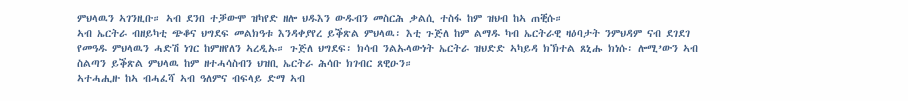ምህላዉን ኣገንዚቡ። ኣብ ደንበ ተቓውሞ ዝካየድ ዘሎ ህዱእን ውዱብን መስርሕ ቃልሲ ተስፋ ከም ዝህብ ከኣ ጠቒሱ።
ኣብ ኤርትራ ብዘይካቲ ጭቆና ህግደፍ መልክዓቱ እንዳቀያየረ ይቕጽል ምህላዉ፡ እቲ ጉጅለ ከም ልማዱ ካብ ኤርትራዊ ዛዕባታት ንምህዳም ናብ ደገደገ የመዓዱ ምህላዉን ሓድሽ ነገር ከምዘየለን ኣረዲኡ። ጉጅለ ህግደፍ፡ ክሳብ ንልኡላውነት ኤርትራ ዝህድድ ኣካይዳ ክኽተል ጸኒሑ ክነሱ፡ ሎሚ’ውን ኣብ ስልጣን ይቕጽል ምህላዉ ከም ዘተሓሳስብን ህዝቢ ኤርትራ ሕሳቡ ክገብር ጸዊዑን።
ኣተሓሒዙ ከኣ ብሓፈሻ ኣብ ዓለምና ብፍላይ ድማ ኣብ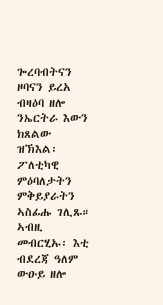ጐረባብትናን ዞባናን ይረአ ብዛዕባ ዘሎ ንኤርትራ እውን ክጸልው ዝኽእል፡ ፖለቲካዊ ምዕባለታትን ምቅይያራትን ኣስፊሑ ገሊጹ። ኣብዚ መብርሂኡ፡ እቲ ብደረጃ ዓለም ውዑይ ዘሎ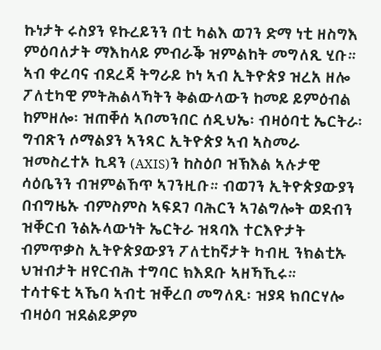ኩነታት ሩስያን ዩኩረይንን በቲ ካልእ ወገን ድማ ነቲ ዘስግእ ምዕባለታት ማእከላይ ምብራቕ ዝምልከት መግለጺ ሂቡ።
ኣብ ቀረባና ብደረጃ ትግራይ ኮነ ኣብ ኢትዮጵያ ዝረአ ዘሎ ፖለቲካዊ ምትሕልላኻትን ቅልውላውን ከመይ ይምዕብል ከምዘሎ፡ ዝጠቐሰ ኣቦመንበር ሰዲህኤ፡ ብዛዕባቲ ኤርትራ፡ ግብጽን ሶማልያን ኣንጻር ኢትዮጵያ ኣብ ኣስመራ ዝመስረተኦ ኪዳን (AXIS)ን ከስዕቦ ዝኽእል ኣሉታዊ ሳዕቤንን ብዝምልኸጥ ኣገንዚቡ። ብወገን ኢትዮጵያውያን በብግዜኡ ብምስምስ ኣፍደገ ባሕርን ኣገልግሎት ወደብን ዝቐርብ ንልኡላውነት ኤርትራ ዝጻባእ ተርእዮታት ብምጥቃስ ኢትዮጵያውያን ፖለቲከኛታት ካብዚ ንክልቲኡ ህዝብታት ዘየርብሕ ተግባር ክእደቡ ኣዘኻኺሩ።
ተሳተፍቲ ኣኼባ ኣብቲ ዝቐረበ መግለጺ፡ ዝያዳ ክበርሃሎ ብዛዕባ ዝደልይዎም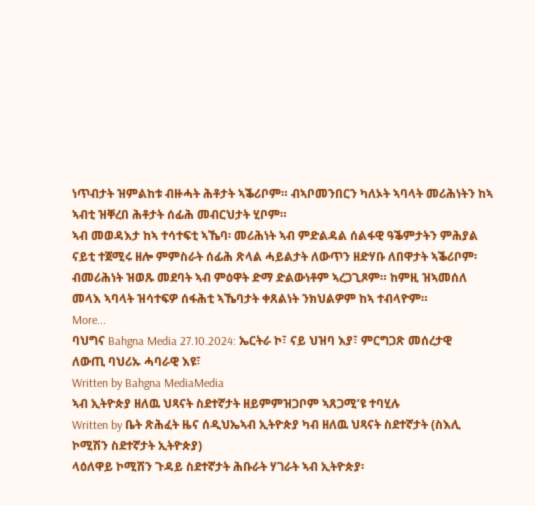ነጥብታት ዝምልከቱ ብዙሓት ሕቶታት ኣቕሪቦም። ብኣቦመንበርን ካለኦት ኣባላት መሪሕነትን ከኣ ኣብቲ ዝቐረበ ሕቶታት ሰፊሕ መብርህታት ሂቦም።
ኣብ መወዳእታ ከኣ ተሳተፍቲ ኣኼባ፡ መሪሕነት ኣብ ምድልዳል ሰልፋዊ ዓቕምታትን ምሕያል ናይቲ ተጀሚሩ ዘሎ ምምስራት ሰፊሕ ጽላል ሓይልታት ለውጥን ዘድሃቡ ለበዋታት ኣቕሪቦም፡ ብመሪሕነት ዝወጹ መደባት ኣብ ምዕዋት ድማ ድልውነቶም ኣረጋጊጾም። ከምዚ ዝኣመሰለ መላእ ኣባላት ዝሳተፍዎ ሰፋሕቲ ኣኼባታት ቀጸልነት ንክህልዎም ከኣ ተብላዮም።
More...
ባህግና Bahgna Media 27.10.2024: ኤርትራ ኮ፣ ናይ ህዝባ እያ፣ ምርግጋጽ መሰረታዊ ለውጢ ባህሪኡ ሓባራዊ እዩ፣
Written by Bahgna MediaMedia
ኣብ ኢትዮጵያ ዘለዉ ህጻናት ስደተኛታት ዘይምምዝጋቦም ኣጸጋሚ’ዩ ተባሂሉ
Written by ቤት ጽሕፈት ዜና ሰዲህኤኣብ ኢትዮጵያ ካብ ዘለዉ ህጻናት ስደተኛታት (ስእሊ ኮሚሽን ስደተኛታት ኢትዮጵያ)
ላዕለዋይ ኮሚሽን ጉዳይ ስደተኛታት ሕቡራት ሃገራት ኣብ ኢትዮጵያ፡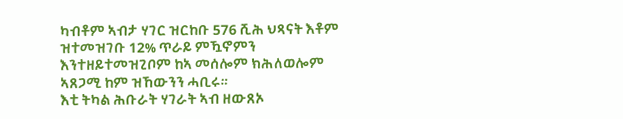ካብቶም ኣብታ ሃገር ዝርከቡ 576 ሺሕ ህጻናት እቶም ዝተመዝገቡ 12% ጥራይ ምዃኖምን እንተዘይተመዝጊቦም ከኣ መሰሎም ክሕለወሎም ኣጸጋሚ ከም ዝኸውንን ሓቢሩ።
እቲ ትካል ሕቡራት ሃገራት ኣብ ዘውጸኦ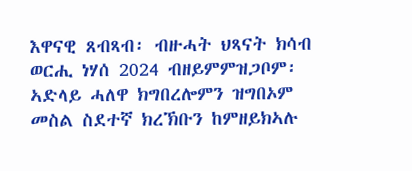እዋናዊ ጸብጻብ፡ ብዙሓት ህጻናት ክሳብ ወርሒ ነሃሰ 2024 ብዘይምምዝጋቦም፡ ኣድላይ ሓለዋ ክግበረሎምን ዝግበኦም መስል ስደተኛ ክረኽቡን ከምዘይክኣሉ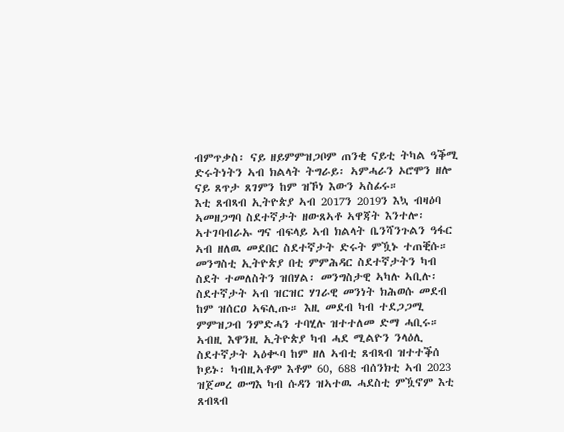ብምጥቃስ፡ ናይ ዘይምምዝጋቦም ጠንቂ ናይቲ ትካል ዓቕሚ ድሩትነትን ኣብ ክልላት ትግራይ፡ ኣምሓራን ኦሮሞን ዘሎ ናይ ጸጥታ ጸገምን ከም ዝኾነ እውን ኣስፊሩ።
እቲ ጸብጻብ ኢትዮጵያ ኣብ 2017ን 2019ን እኳ ብዛዕባ ኣመዘጋግባ ስደተኛታት ዘውጸኣቶ ኣዋጃት እንተሎ፡ ኣተገባብራኡ ግና ብፍላይ ኣብ ክልላት ቤንሻንጉልን ዓፋር ኣብ ዘለዉ መደበር ስደተኛታት ድሩት ምዃኑ ተጠቒሱ። መንግስቲ ኢትዮጵያ በቲ ምምሕዳር ስደተኛታትን ካብ ስደት ተመለስትን ዝበሃል፡ መንግስታዊ ኣካሉ ኣቢሉ፡ ስደተኛታት ኣብ ዝርዝር ሃገራዊ መንነት ክሕወሱ መደብ ከም ዝሰርዐ ኣፍሊጡ። እዚ መደብ ካብ ተደጋጋሚ ምምዝጋብ ንምድሓን ተባሂሉ ዝተተለመ ድማ ሓቢሩ።
ኣብዚ እዋንዚ ኢትዮጵያ ካብ ሓደ ሚልዮን ንላዕሊ ስደተኛታት ኣዕቊባ ከም ዘለ ኣብቲ ጸብጻብ ዝተተቕሰ ኮይኑ፡ ካብዚኣቶም እቶም 60, 688 ብሰንክቲ ኣብ 2023 ዝጀመረ ውግእ ካብ ሱዳን ዝኣተዉ ሓደስቲ ምዃኖም እቲ ጸብጻብ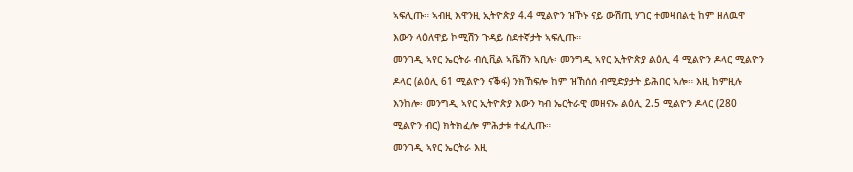ኣፍሊጡ። ኣብዚ እዋንዚ ኢትዮጵያ 4.4 ሚልዮን ዝኾኑ ናይ ውሽጢ ሃገር ተመዛበልቲ ከም ዘለዉዋ እውን ላዕለዋይ ኮሚሽን ጉዳይ ስደተኛታት ኣፍሊጡ።
መንገዲ ኣየር ኤርትራ ብሲቪል ኣቬሽን ኣቢሉ፡ መንግዲ ኣየር ኢትዮጵያ ልዕሊ 4 ሚልዮን ዶላር ሚልዮን ዶላር (ልዕሊ 61 ሚልዮን ናቕፋ) ንክኸፍሎ ከም ዝኸሰሰ ብሚድያታት ይሕበር ኣሎ። እዚ ከምዚሉ እንከሎ፡ መንግዲ ኣየር ኢትዮጵያ እውን ካብ ኤርትራዊ መዘናኡ ልዕሊ 2.5 ሚልዮን ዶላር (280 ሚልዮን ብር) ክትክፈሎ ምሕታቱ ተፈሊጡ።
መንገዲ ኣየር ኤርትራ እዚ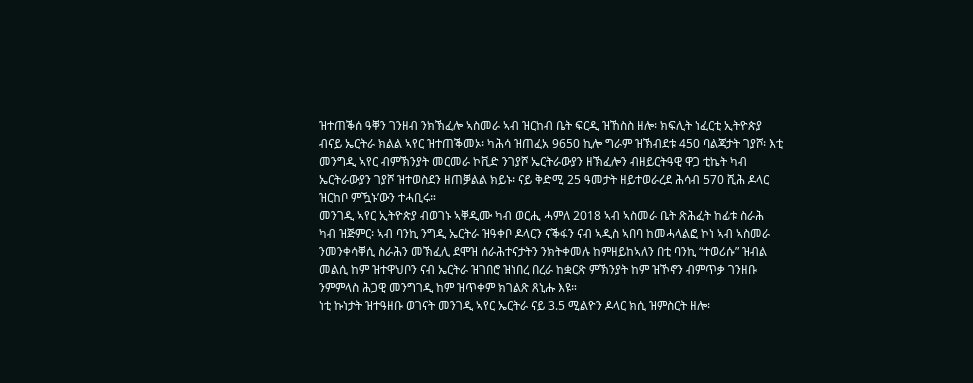ዝተጠቕሰ ዓቐን ገንዘብ ንክኽፈሎ ኣስመራ ኣብ ዝርከብ ቤት ፍርዲ ዝኸስስ ዘሎ፡ ክፍሊት ነፈርቲ ኢትዮጵያ ብናይ ኤርትራ ክልል ኣየር ዝተጠቕመኦ፡ ካሕሳ ዝጠፈአ 9650 ኪሎ ግራም ዝኽብደቱ 450 ባልጃታት ገያሾ፡ እቲ መንግዲ ኣየር ብምኽንያት መርመራ ኮቪድ ንገያሾ ኤርትራውያን ዘኽፈሎን ብዘይርትዓዊ ዋጋ ቲኬት ካብ ኤርትራውያን ገያሾ ዝተወስደን ዘጠቓልል ክይኑ፡ ናይ ቅድሚ 25 ዓመታት ዘይተወራረደ ሕሳብ 570 ሺሕ ዶላር ዝርከቦ ምዃኑ’ውን ተሓቢሩ።
መንገዲ ኣየር ኢትዮጵያ ብወገኑ ኣቐዲሙ ካብ ወርሒ ሓምለ 2018 ኣብ ኣስመራ ቤት ጽሕፈት ከፊቱ ስራሕ ካብ ዝጅምር፡ ኣብ ባንኪ ንግዲ ኤርትራ ዝዓቀቦ ዶላርን ናቕፋን ናብ ኣዲስ ኣበባ ከመሓላልፎ ኮነ ኣብ ኣስመራ ንመንቀሳቐሲ ስራሕን መኽፈሊ ደሞዝ ሰራሕተናታትን ንክትቀመሉ ከምዘይከኣለን በቲ ባንኪ “ተወሪሱ” ዝብል መልሲ ከም ዝተዋህቦን ናብ ኤርትራ ዝገበሮ ዝነበረ በረራ ከቋርጽ ምኽንያት ከም ዝኾኖን ብምጥቃ ገንዘቡ ንምምላስ ሕጋዊ መንግገዲ ከም ዝጥቀም ክገልጽ ጸኒሑ እዩ።
ነቲ ኩነታት ዝተዓዘቡ ወገናት መንገዲ ኣየር ኤርትራ ናይ 3.5 ሚልዮን ዶላር ክሲ ዝምስርት ዘሎ፡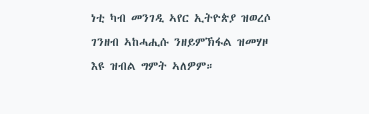ነቲ ካብ መንገዲ ኣየር ኢትዮጵያ ዝወረሶ ገንዘብ ኣከሓሒሱ ንዘይምኽፋል ዝመሃዞ እዩ ዝብል ግምት ኣለዎም።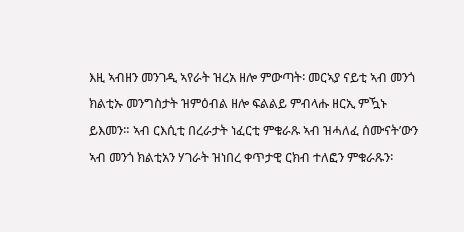እዚ ኣብዘን መንገዲ ኣየራት ዝረአ ዘሎ ምውጣት፡ መርኣያ ናይቲ ኣብ መንጎ ክልቲኡ መንግስታት ዝምዕብል ዘሎ ፍልልይ ምብላሑ ዘርኢ ምዃኑ ይእመን። ኣብ ርእሲቲ በረራታት ነፈርቲ ምቁራጹ ኣብ ዝሓለፈ ሰሙናት’ውን ኣብ መንጎ ክልቲአን ሃገራት ዝነበረ ቀጥታዊ ርክብ ተለፎን ምቁራጹን፡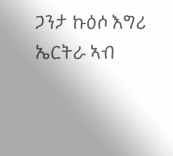ጋንታ ኩዕሶ እግሪ ኤርትራ ኣብ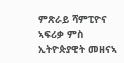ምጽራይ ሻምፒዮና ኣፍሪቃ ምስ ኢትዮጵያዊት መዘናኣ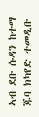ኣብ ደቡ ሱዳን ከተማ ጁባ ክካየድ ተመዲቡ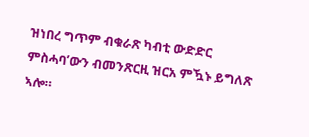ዝነበረ ግጥም ብቁራጽ ካብቲ ውድድር ምስሓባ’ውን ብመንጽርዚ ዝርአ ምዃኑ ይግለጽ ኣሎ።